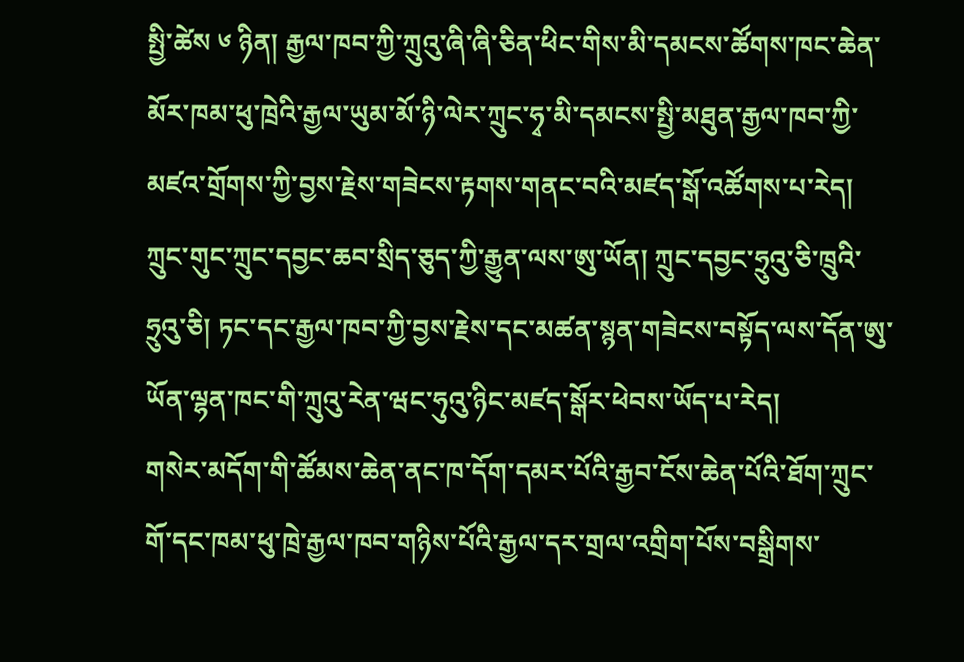སྤྱི་ཚེས ༦ ཉིན། རྒྱལ་ཁབ་ཀྱི་ཀྲུའུ་ཞི་ཞི་ཅིན་ཕིང་གིས་མི་དམངས་ཚོགས་ཁང་ཆེན་མོར་ཁམ་ཕུ་ཁྲེའི་རྒྱལ་ཡུམ་མོ་ཉི་ལེར་ཀྲུང་ཧྭ་མི་དམངས་སྤྱི་མཐུན་རྒྱལ་ཁབ་ཀྱི་མཛའ་གྲོགས་ཀྱི་བྱས་རྗེས་གཟེངས་རྟགས་གནང་བའི་མཛད་སྒོ་འཚོགས་པ་རེད།
ཀྲུང་གུང་ཀྲུང་དབྱང་ཆབ་སྲིད་ཅུད་ཀྱི་རྒྱུན་ལས་ཨུ་ཡོན། ཀྲུང་དབྱང་ཧྲུའུ་ཅི་ཁྲུའི་ཧྲུའུ་ཅི། ཏང་དང་རྒྱལ་ཁབ་ཀྱི་བྱས་རྗེས་དང་མཚན་སྙན་གཟེངས་བསྟོད་ལས་དོན་ཨུ་ཡོན་ལྷན་ཁང་གི་ཀྲུའུ་རེན་ཝང་ཧུའུ་ཉིང་མཛད་སྒོར་ཕེབས་ཡོད་པ་རེད།
གསེར་མདོག་གི་ཚོམས་ཆེན་ནང་ཁ་དོག་དམར་པོའི་རྒྱབ་ངོས་ཆེན་པོའི་ཐོག་ཀྲུང་གོ་དང་ཁམ་ཕུ་ཁྲེ་རྒྱལ་ཁབ་གཉིས་པོའི་རྒྱལ་དར་གྲལ་འགྲིག་པོས་བསྒྲིགས་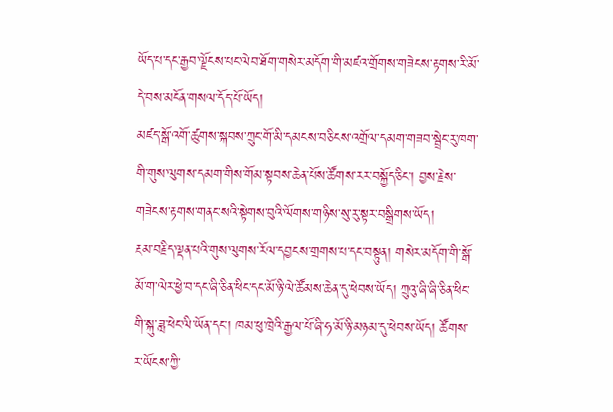ཡོད་པ་དང་རྒྱབ་ལྗོངས་པང་ལེབ་ཐོག་གསེར་མདོག་གི་མཛའ་གྲོགས་གཟེངས་རྟགས་རི་མོ་དེ་བས་མངོན་གསལ་དོད་པོ་ཡོད།
མཛད་སྒོ་འགོ་ཚུགས་སྐབས་ཀྲུང་གོ་མི་དམངས་བཅིངས་འགྲོལ་དམག་གཟབ་སྦྲེང་རུ་ཁག་གི་གུས་ལུགས་དམག་གིས་གོམ་སྟབས་ཆེན་པོས་ཚོགས་རར་བསྐྱོད་ཅིང་། བྱས་རྗེས་གཟེངས་རྟགས་གནང་སའི་སྟེགས་བུའི་ལོགས་གཉིས་སུ་རུ་སྟར་བསྒྲིགས་ཡོད།
རྔམ་བརྗིད་ལྡན་པའི་གུས་ལུགས་རོལ་དབྱངས་གྲགས་པ་དང་བསྟུན། གསེར་མདོག་གི་སྒོ་མོ་ག་ལེར་ཕྱེ་བ་དང་ཞི་ཅིན་ཕིང་དང་མོ་ཉི་ལེ་ཚོམས་ཆེན་དུ་ཕེབས་ཡོད། ཀྲུའུ་ཞི་ཞི་ཅིན་ཕིང་གི་སྐུ་ཟླ་ཕེང་ལི་ཡོན་དང་། ཁམ་ཕུ་ཁྲེའི་རྒྱལ་པོ་ཞི་ཧ་མོ་ཉི་མཉམ་དུ་ཕེབས་ཡོད། ཚོགས་ར་ཡོངས་ཀྱི་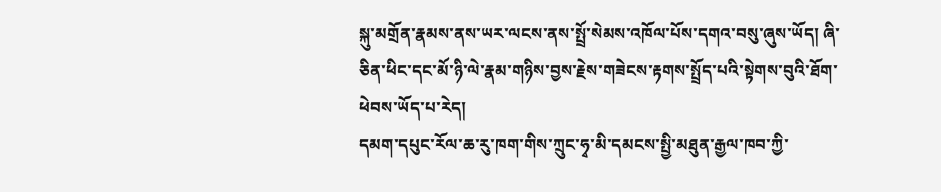སྐུ་མགྲོན་རྣམས་ནས་ཡར་ལངས་ནས་སྤྲོ་སེམས་འཁོལ་པོས་དགའ་བསུ་ཞུས་ཡོད། ཞི་ཅིན་ཕིང་དང་མོ་ཉི་ལེ་རྣམ་གཉིས་བྱས་རྗེས་གཟེངས་རྟགས་སྤྲོད་པའི་སྟེགས་བུའི་ཐོག་ཕེབས་ཡོད་པ་རེད།
དམག་དཔུང་རོལ་ཆ་རུ་ཁག་གིས་ཀྲུང་ཧྭ་མི་དམངས་སྤྱི་མཐུན་རྒྱལ་ཁབ་ཀྱི་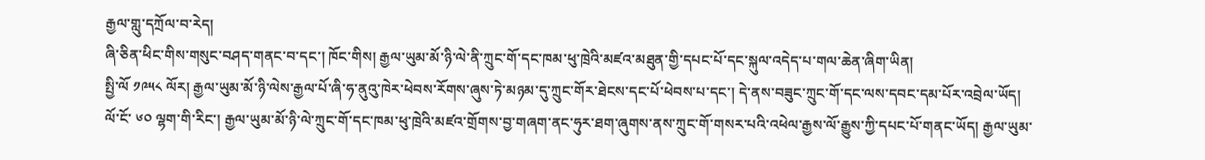རྒྱལ་གླུ་དཀྲོལ་བ་རེད།
ཞི་ཅིན་ཕིང་གིས་གསུང་བཤད་གནང་བ་དང་། ཁོང་གིས། རྒྱལ་ཡུམ་མོ་ཉི་ལེ་ནི་ཀྲུང་གོ་དང་ཁམ་ཕུ་ཁྲེའི་མཛའ་མཐུན་གྱི་དཔང་པོ་དང་སྐུལ་འདེད་པ་གལ་ཆེན་ཞིག་ཡིན།
སྤྱི་ལོ ༡༩༥༨ ལོར། རྒྱལ་ཡུམ་མོ་ཉི་ལེས་རྒྱལ་པོ་ཞི་ཧ་ནུའུ་ཁེར་ཕེབས་རོགས་ཞུས་ཏེ་མཉམ་དུ་ཀྲུང་གོར་ཐེངས་དང་པོ་ཕེབས་པ་དང་། དེ་ནས་བཟུང་ཀྲུང་གོ་དང་ལས་དབང་དམ་པོར་འབྲེལ་ཡོད། ལོ་ངོ་ ༦༠ ལྷག་གི་རིང་། རྒྱལ་ཡུམ་མོ་ཉི་ལེ་ཀྲུང་གོ་དང་ཁམ་ཕུ་ཁྲེའི་མཛའ་གྲོགས་བྱ་གཞག་ནང་ཧུར་ཐག་ཞུགས་ནས་ཀྲུང་གོ་གསར་པའི་འཕེལ་རྒྱས་ལོ་རྒྱུས་ཀྱི་དཔང་པོ་གནང་ཡོད། རྒྱལ་ཡུམ་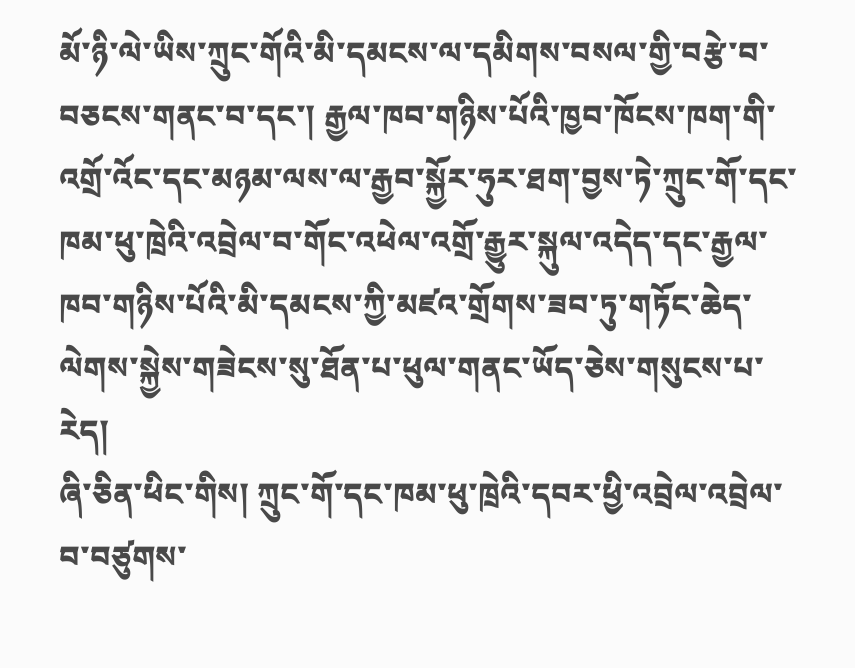མོ་ཉི་ལེ་ཡིས་ཀྲུང་གོའི་མི་དམངས་ལ་དམིགས་བསལ་གྱི་བརྩེ་བ་བཅངས་གནང་བ་དང་། རྒྱལ་ཁབ་གཉིས་པོའི་ཁྱབ་ཁོངས་ཁག་གི་འགྲོ་འོང་དང་མཉམ་ལས་ལ་རྒྱབ་སྐྱོར་ཧུར་ཐག་བྱས་ཏེ་ཀྲུང་གོ་དང་ཁམ་ཕུ་ཁྲེའི་འབྲེལ་བ་གོང་འཕེལ་འགྲོ་རྒྱུར་སྐུལ་འདེད་དང་རྒྱལ་ཁབ་གཉིས་པོའི་མི་དམངས་ཀྱི་མཛའ་གྲོགས་ཟབ་ཏུ་གཏོང་ཆེད་ལེགས་སྐྱེས་གཟེངས་སུ་ཐོན་པ་ཕུལ་གནང་ཡོད་ཅེས་གསུངས་པ་རེད།
ཞི་ཅིན་ཕིང་གིས། ཀྲུང་གོ་དང་ཁམ་ཕུ་ཁྲེའི་དབར་ཕྱི་འབྲེལ་འབྲེལ་བ་བཙུགས་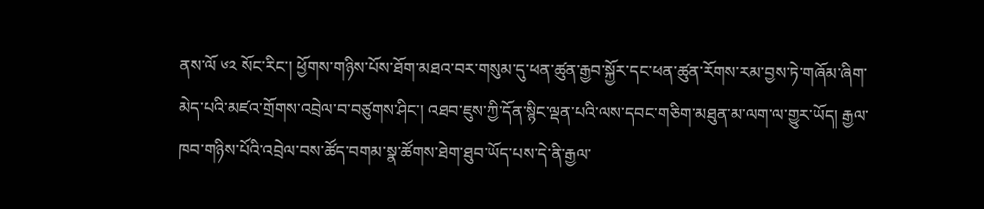ནས་ལོ ༦༢ སོང་རིང་། ཕྱོགས་གཉིས་པོས་ཐོག་མཐའ་བར་གསུམ་དུ་ཕན་ཚུན་རྒྱབ་སྐྱོར་དང་ཕན་ཚུན་རོགས་རམ་བྱས་ཏེ་གཞོམ་ཞིག་མེད་པའི་མཛའ་གྲོགས་འབྲེལ་བ་བཙུགས་ཤིང་། འཐབ་ཇུས་ཀྱི་དོན་སྙིང་ལྡན་པའི་ལས་དབང་གཅིག་མཐུན་མ་ལག་ལ་གྱུར་ཡོད། རྒྱལ་ཁབ་གཉིས་པོའི་འབྲེལ་བས་ཚོད་བགམ་སྣ་ཚོགས་ཐེག་ཐུབ་ཡོད་པས་དེ་ནི་རྒྱལ་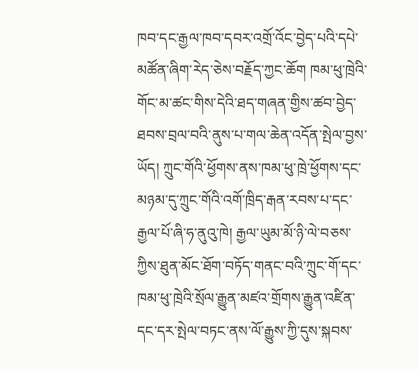ཁབ་དང་རྒྱལ་ཁབ་དབར་འགྲོ་འོང་བྱེད་པའི་དཔེ་མཚོན་ཞིག་རེད་ཅེས་བརྗོད་ཀྱང་ཆོག ཁམ་ཕུ་ཁྲེའི་གོང་མ་ཚང་གིས་དེའི་ཐད་གཞན་གྱིས་ཚབ་བྱེད་ཐབས་བྲལ་བའི་ནུས་པ་གལ་ཆེན་འདོན་སྤེལ་བྱས་ཡོད། ཀྲུང་གོའི་ཕྱོགས་ནས་ཁམ་ཕུ་ཁྲེ་ཕྱོགས་དང་མཉམ་དུ་ཀྲུང་གོའི་འགོ་ཁྲིད་རྒན་རབས་པ་དང་རྒྱལ་པོ་ཞི་ཧ་ནུའུ་ཁེ། རྒྱལ་ཡུམ་མོ་ཉི་ལེ་བཅས་ཀྱིས་ཐུན་མོང་ཐོག་བཏོད་གནང་བའི་ཀྲུང་གོ་དང་ཁམ་ཕུ་ཁྲེའི་སྲོལ་རྒྱུན་མཛའ་གྲོགས་རྒྱུན་འཛིན་དང་དར་སྤེལ་བཏང་ནས་ལོ་རྒྱུས་ཀྱི་དུས་སྐབས་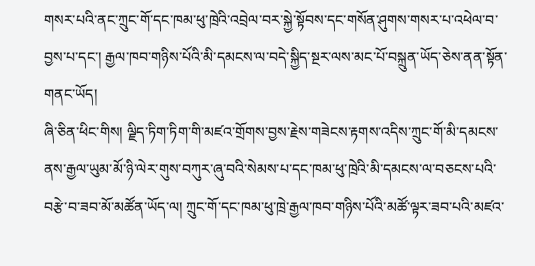གསར་པའི་ནང་ཀྲུང་གོ་དང་ཁམ་ཕུ་ཁྲེའི་འབྲེལ་བར་སྐྱེ་སྟོབས་དང་གསོན་ཤུགས་གསར་པ་འཕེལ་བ་བྱས་པ་དང་། རྒྱལ་ཁབ་གཉིས་པོའི་མི་དམངས་ལ་བདེ་སྐྱིད་སྔར་ལས་མང་པོ་བསྐྲུན་ཡོད་ཅེས་ནན་སྟོན་གནང་ཡོད།
ཞི་ཅིན་ཕིང་གིས། ལྗིད་ཏིག་ཏིག་གི་མཛའ་གྲོགས་བྱས་རྗེས་གཟེངས་རྟགས་འདིས་ཀྲུང་གོ་མི་དམངས་ནས་རྒྱལ་ཡུམ་མོ་ཉི་ལེར་གུས་བཀུར་ཞུ་བའི་སེམས་པ་དང་ཁམ་ཕུ་ཁྲེའི་མི་དམངས་ལ་བཅངས་པའི་བརྩེ་བ་ཟབ་མོ་མཚོན་ཡོད་ལ། ཀྲུང་གོ་དང་ཁམ་ཕུ་ཁྲེ་རྒྱལ་ཁབ་གཉིས་པོའི་མཚོ་ལྟར་ཟབ་པའི་མཛའ་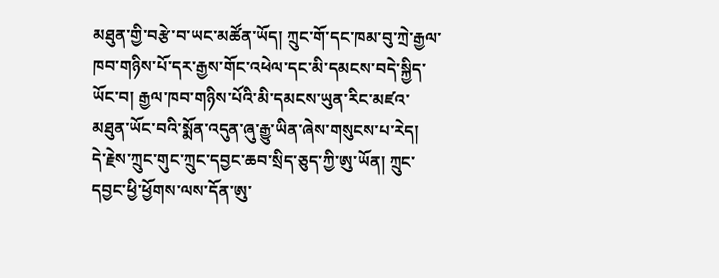མཐུན་གྱི་བརྩེ་བ་ཡང་མཚོན་ཡོད། ཀྲུང་གོ་དང་ཁམ་བུ་ཀྲེ་རྒྱལ་ཁབ་གཉིས་པོ་དར་རྒྱས་གོང་འཕེལ་དང་མི་དམངས་བདེ་སྐྱིད་ཡོང་བ། རྒྱལ་ཁབ་གཉིས་པོའི་མི་དམངས་ཡུན་རིང་མཛའ་མཐུན་ཡོང་བའི་སྨོན་འདུན་ཞུ་རྒྱུ་ཡིན་ཞེས་གསུངས་པ་རེད།
དེ་རྗེས་ཀྲུང་གུང་ཀྲུང་དབྱང་ཆབ་སྲིད་ཅུད་ཀྱི་ཨུ་ཡོན། ཀྲུང་དབྱང་ཕྱི་ཕྱོགས་ལས་དོན་ཨུ་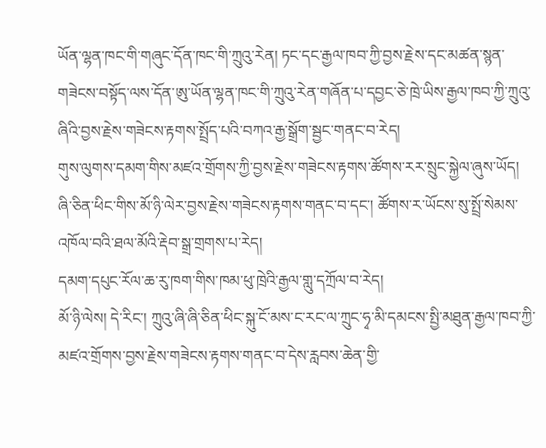ཡོན་ལྷན་ཁང་གི་གཞུང་དོན་ཁང་གི་ཀྲུའུ་རེན། ཏང་དང་རྒྱལ་ཁབ་ཀྱི་བྱས་རྗེས་དང་མཚན་སྙན་གཟེངས་བསྟོད་ལས་དོན་ཨུ་ཡོན་ལྷན་ཁང་གི་ཀྲུའུ་རེན་གཞོན་པ་དབྱང་ཅེ་ཁྲེ་ཡིས་རྒྱལ་ཁབ་ཀྱི་ཀྲུའུ་ཞིའི་བྱས་རྗེས་གཟེངས་རྟགས་སྤྲོད་པའི་བཀའ་རྒྱ་སྒྲོག་སྦྱང་གནང་བ་རེད།
གུས་ལུགས་དམག་གིས་མཛའ་གྲོགས་ཀྱི་བྱས་རྗེས་གཟེངས་རྟགས་ཚོགས་རར་སྲུང་སྐྱེལ་ཞུས་ཡོད།
ཞི་ཅིན་ཕིང་གིས་མོ་ཉི་ལེར་བྱས་རྗེས་གཟེངས་རྟགས་གནང་བ་དང་། ཚོགས་ར་ཡོངས་སུ་སྤྲོ་སེམས་འཁོལ་བའི་ཐལ་མོའི་རྡེབ་སྒྲ་གྲགས་པ་རེད།
དམག་དཔུང་རོལ་ཆ་རུ་ཁག་གིས་ཁམ་ཕུ་ཁྲེའི་རྒྱལ་གླུ་དཀྲོལ་བ་རེད།
མོ་ཉི་ལེས། དེ་རིང་། ཀྲུའུ་ཞི་ཞི་ཅིན་ཕིང་སྐུ་ངོ་མས་ང་རང་ལ་ཀྲུང་ཧྭ་མི་དམངས་སྤྱི་མཐུན་རྒྱལ་ཁབ་ཀྱི་མཛའ་གྲོགས་བྱས་རྗེས་གཟེངས་རྟགས་གནང་བ་དེས་རླབས་ཆེན་གྱི་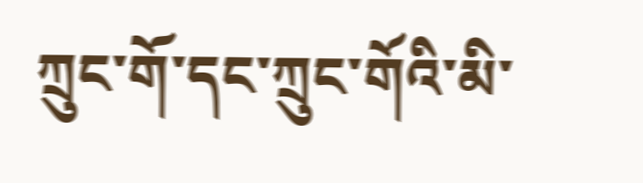ཀྲུང་གོ་དང་ཀྲུང་གོའི་མི་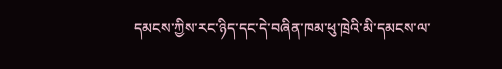དམངས་ཀྱིས་རང་ཉིད་དང་དེ་བཞིན་ཁམ་ཕུ་ཁྲེའི་མི་དམངས་ལ་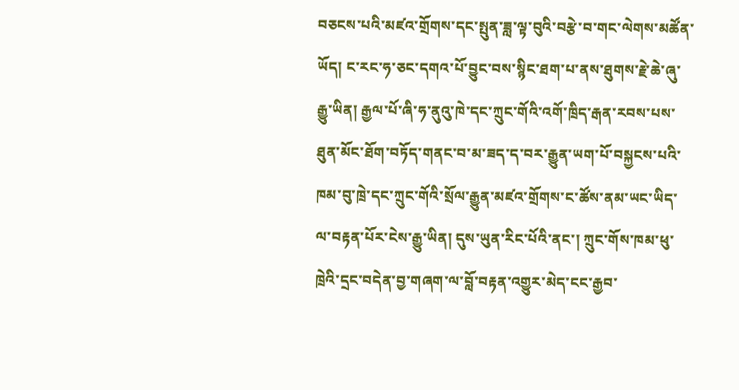བཅངས་པའི་མཛའ་གྲོགས་དང་སྤུན་ཟླ་ལྟ་བུའི་བརྩེ་བ་གང་ལེགས་མཚོན་ཡོད། ང་རང་ཧ་ཅང་དགའ་པོ་བྱུང་བས་སྙིང་ཐག་པ་ནས་ཐུགས་རྗེ་ཆེ་ཞུ་རྒྱུ་ཡིན། རྒྱལ་པོ་ཞི་ཧ་ནུའུ་ཁེ་དང་ཀྲུང་གོའི་འགོ་ཁྲིད་རྒན་རབས་པས་ཐུན་མོང་ཐོག་བཏོད་གནང་བ་མ་ཟད་ད་བར་རྒྱུན་ཡག་པོ་བསྐྱངས་པའི་ཁམ་བུ་ཁྲེ་དང་ཀྲུང་གོའི་སྲོལ་རྒྱུན་མཛའ་གྲོགས་ང་ཚོས་ནམ་ཡང་ཡིད་ལ་བརྟན་པོར་ངེས་རྒྱུ་ཡིན། དུས་ཡུན་རིང་པོའི་ནང་། ཀྲུང་གོས་ཁམ་ཕུ་ཁྲེའི་དྲང་བདེན་བྱ་གཞག་ལ་བློ་བརྟན་འགྱུར་མེད་ངང་རྒྱབ་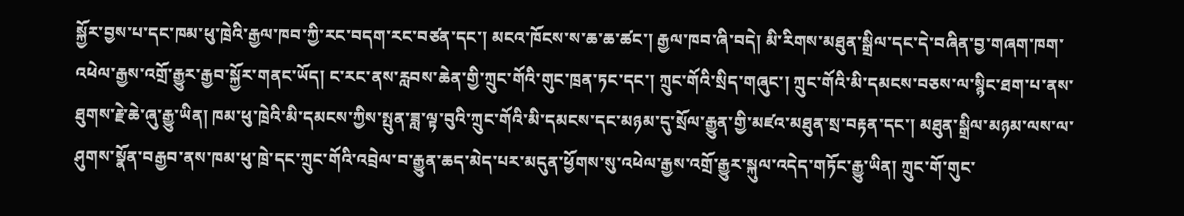སྐྱོར་བྱས་པ་དང་ཁམ་ཕུ་ཁྲེའི་རྒྱལ་ཁབ་ཀྱི་རང་བདག་རང་བཙན་དང་། མངའ་ཁོངས་ས་ཆ་ཆ་ཚང་། རྒྱལ་ཁབ་ཞི་བདེ། མི་རིགས་མཐུན་སྒྲིལ་དང་དེ་བཞིན་བྱ་གཞག་ཁག་འཕེལ་རྒྱས་འགྲོ་རྒྱུར་རྒྱབ་སྐྱོར་གནང་ཡོད། ང་རང་ནས་རླབས་ཆེན་གྱི་ཀྲུང་གོའི་གུང་ཁྲན་ཏང་དང་། ཀྲུང་གོའི་སྲིད་གཞུང་། ཀྲུང་གོའི་མི་དམངས་བཅས་ལ་སྙིང་ཐག་པ་ནས་ཐུགས་རྗེ་ཆེ་ཞུ་རྒྱུ་ཡིན། ཁམ་ཕུ་ཁྲེའི་མི་དམངས་ཀྱིས་སྤུན་ཟླ་ལྟ་བུའི་ཀྲུང་གོའི་མི་དམངས་དང་མཉམ་དུ་སྲོལ་རྒྱུན་གྱི་མཛའ་མཐུན་སྲ་བརྟན་དང་། མཐུན་སྒྲིལ་མཉམ་ལས་ལ་ཤུགས་སྣོན་བརྒྱབ་ནས་ཁམ་ཕུ་ཁྲེ་དང་ཀྲུང་གོའི་འབྲེལ་བ་རྒྱུན་ཆད་མེད་པར་མདུན་ཕྱོགས་སུ་འཕེལ་རྒྱས་འགྲོ་རྒྱུར་སྐུལ་འདེད་གཏོང་རྒྱུ་ཡིན། ཀྲུང་གོ་གུང་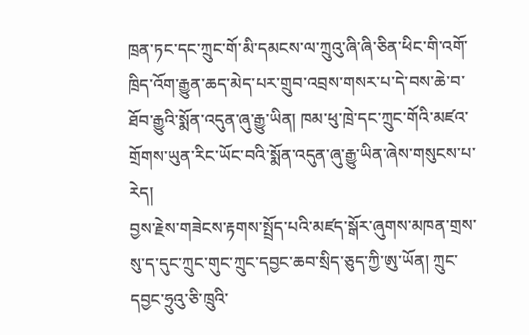ཁྲན་ཏང་དང་ཀྲུང་གོ་མི་དམངས་ལ་ཀྲུའུ་ཞི་ཞི་ཅིན་ཕིང་གི་འགོ་ཁྲིད་འོག་རྒྱུན་ཆད་མེད་པར་གྲུབ་འབྲས་གསར་པ་དེ་བས་ཆེ་བ་ཐོབ་རྒྱུའི་སྨོན་འདུན་ཞུ་རྒྱུ་ཡིན། ཁམ་ཕུ་ཁྲེ་དང་ཀྲུང་གོའི་མཛའ་གྲོགས་ཡུན་རིང་ཡོང་བའི་སྨོན་འདུན་ཞུ་རྒྱུ་ཡིན་ཞེས་གསུངས་པ་རེད།
བྱས་རྗེས་གཟེངས་རྟགས་སྤྲོད་པའི་མཛད་སྒོར་ཞུགས་མཁན་གྲས་སུ་ད་དུང་ཀྲུང་གུང་ཀྲུང་དབྱང་ཆབ་སྲིད་ཅུད་ཀྱི་ཨུ་ཡོན། ཀྲུང་དབྱང་ཧྲུའུ་ཅི་ཁྲུའི་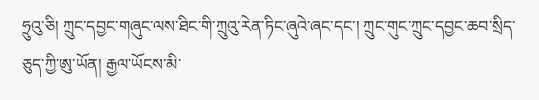ཧྲུའུ་ཅི། ཀྲུང་དབྱང་གཞུང་ལས་ཐིང་གི་ཀྲུའུ་རེན་ཏིང་ཞུའེ་ཞང་དང་། ཀྲུང་གུང་ཀྲུང་དབྱང་ཆབ་སྲིད་ཅུད་ཀྱི་ཨུ་ཡོན། རྒྱལ་ཡོངས་མི་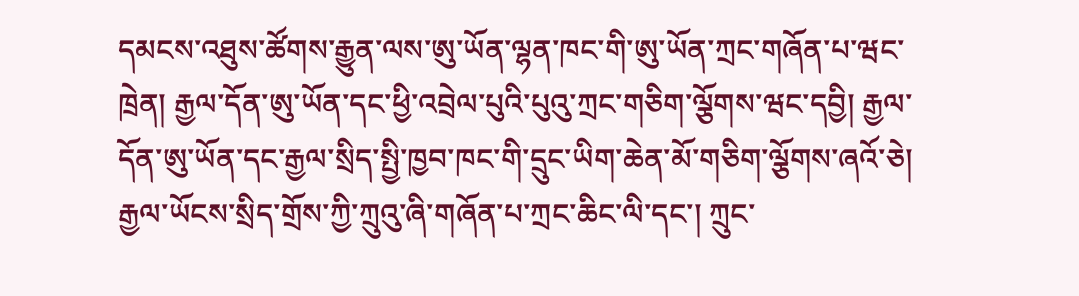དམངས་འཐུས་ཚོགས་རྒྱུན་ལས་ཨུ་ཡོན་ལྷན་ཁང་གི་ཨུ་ཡོན་ཀྲང་གཞོན་པ་ཝང་ཁྲེན། རྒྱལ་དོན་ཨུ་ཡོན་དང་ཕྱི་འབྲེལ་པུའི་པུའུ་ཀྲང་གཅིག་ལྕོགས་ཝང་དབྱི། རྒྱལ་དོན་ཨུ་ཡོན་དང་རྒྱལ་སྲིད་སྤྱི་ཁྱབ་ཁང་གི་དྲུང་ཡིག་ཆེན་མོ་གཅིག་ལྕོགས་ཞའོ་ཅེ། རྒྱལ་ཡོངས་སྲིད་གྲོས་ཀྱི་ཀྲུའུ་ཞི་གཞོན་པ་ཀྲང་ཆིང་ལི་དང་། ཀྲུང་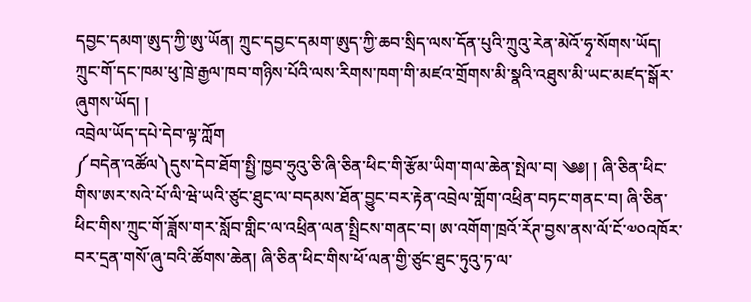དབྱང་དམག་ཨུད་ཀྱི་ཨུ་ཡོན། ཀྲུང་དབྱང་དམག་ཨུད་ཀྱི་ཆབ་སྲིད་ལས་དོན་པུའི་ཀྲུའུ་རེན་མེའོ་ཧྭ་སོགས་ཡོད། ཀྲུང་གོ་དང་ཁམ་ཕུ་ཁྲེ་རྒྱལ་ཁབ་གཉིས་པོའི་ལས་རིགས་ཁག་གི་མཛའ་གྲོགས་མི་སྣའི་འཐུས་མི་ཡང་མཛད་སྒོར་ཞུགས་ཡོད། །
འབྲེལ་ཡོད་དཔེ་དེབ་ལྟ་ཀློག
༼བདེན་འཚོལ༽དུས་དེབ་ཐོག་སྤྱི་ཁྱབ་ཧྲུའུ་ཅི་ཞི་ཅིན་ཕིང་གི་རྩོམ་ཡིག་གལ་ཆེན་སྤེལ་བ། ༄༅། ། ཞི་ཅིན་ཕིང་གིས་ཨར་སའེ་པོ་ལི་ཝེ་ཡའི་ཙུང་ཐུང་ལ་བདམས་ཐོན་བྱུང་བར་རྟེན་འབྲེལ་གློག་འཕྲིན་བཏང་གནང་བ། ཞི་ཅིན་ཕིང་གིས་ཀྲུང་གོ་ཟློས་གར་སློབ་གླིང་ལ་འཕྲིན་ལན་སྤྲིངས་གནང་བ། ཨ་འགོག་ཁྲའོ་རོཊ་བྱས་ནས་ལོ་ངོ་༧༠འཁོར་བར་དྲན་གསོ་ཞུ་བའི་ཚོགས་ཆེན། ཞི་ཅིན་ཕིང་གིས་ཕོ་ལན་གྱི་ཙུང་ཐུང་ཏུའུ་ཏ་ལ་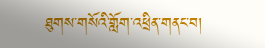ཐུགས་གསོའི་གློག་འཕྲིན་གནང་བ།